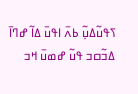ߖߟߎ߬ߡߎ߲߬ ߕߍ߫ ߊߟߎ߫ ߡߊ߬ ߝߣߊ߫ ߡߏ߬ߛߏ ߟߎ߬ ߝߘߎ߫ ߞߏ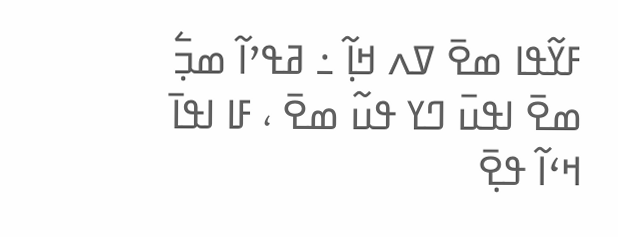ߓߌ߬ߟߊ ߘߐ߫ ߜߍ ߞߊ߲߬ ߸ ߥߟߴߊ߬ ߘߏ߲߱ ߘߐ߫ ߊߟߎ߫ ߣߌ ߟߎ߬ ߘߐ߫ ، ߓߊ ߊߟߊ߫ ߞߵߊ߬ ߟߐ߲߫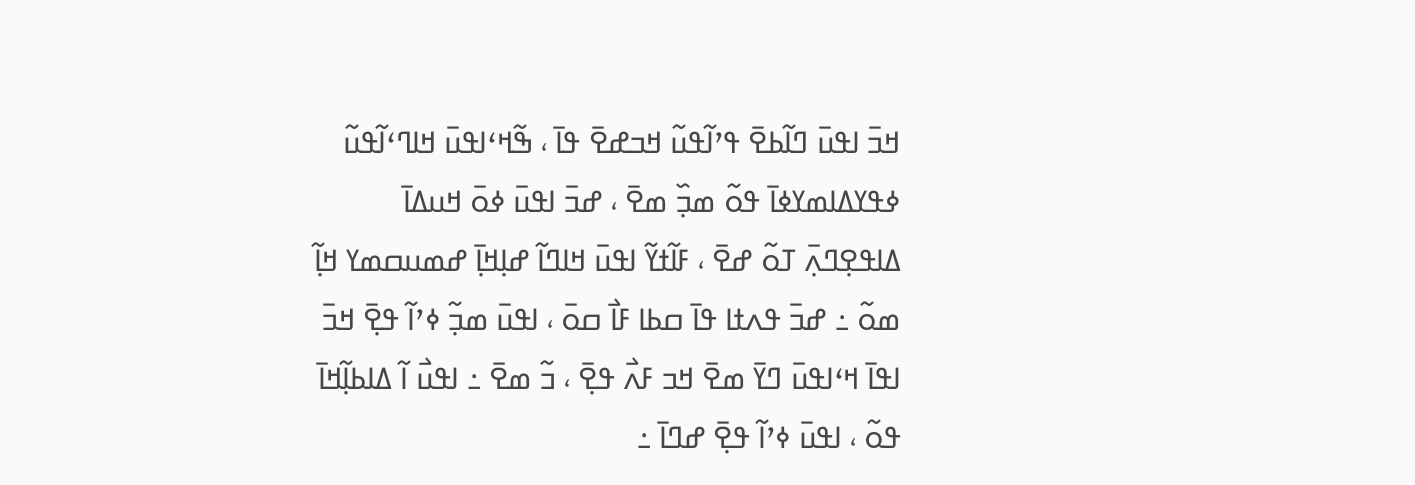ߞߏ߫ ߊߟߎ߫ ߣߊ߬ߕߐ߫ ߟߴߊ߬ߟߎ߬ ߞߏߝߐ߫ ߟߊ߫ ، ߒ߬ߞߵߊߟߎ߫ ߞߊߣߵߊ߬ߟߎ߬ ߦߟߌߡߊߘߌߦߊ߫ ߟߋ߬ ߘߏ߲߰ ߘߐ߫ ، ߝߏ߫ ߊߟߎ߫ ߦߋ߫ ߞߎߡߊ߫ ߡߊߟߐ߲ߣߍ߲߫ ߠߋ߬ ߝߐ߫ ، ߓߊ߬ߙߌ߬ ߊߟߎ߫ ߞߊߣߊ߬ ߝߊ߲ߞߊ߲߫ ߝߘߎߛߘߌ ߞߊ߲߬ ߘߋ߬ ߸ ߝߏ߫ ߟߍߙߊ ߟߊ߫ ߛߕߊ ߓߊ߯ ߛߋ߫ ، ߊߟߎ߫ ߘߏ߲߬ ߦߴߊ߬ ߟߐ߲߫ ߞߏ߫ ߊߟߊ߫ ߞߵߊߟߎ߫ ߣߌ߫ ߘߐ߫ ߞߏ ߓߍ߯ ߟߐ߲߫ ، ߏ߬ ߘߐ߫ ߸ ߊߟߎ߯ ߊ߬ ߡߊߕߊ߲߬ߞߊ߫ ߟߋ߬ ، ߊߟߎ߫ ߦߴߊ߬ ߟߐ߲߫ ߝߣߊ߫ ߸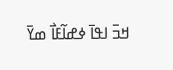ߞߏ߫ ߊߟߊ߫ ߦߝߊ߬ߓߊ߯ ߘߌ߫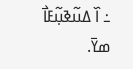߸ ߊ߰ ߡߎ߬ߢߎ߲߬ߓߊ߯ ߘߌ߫.